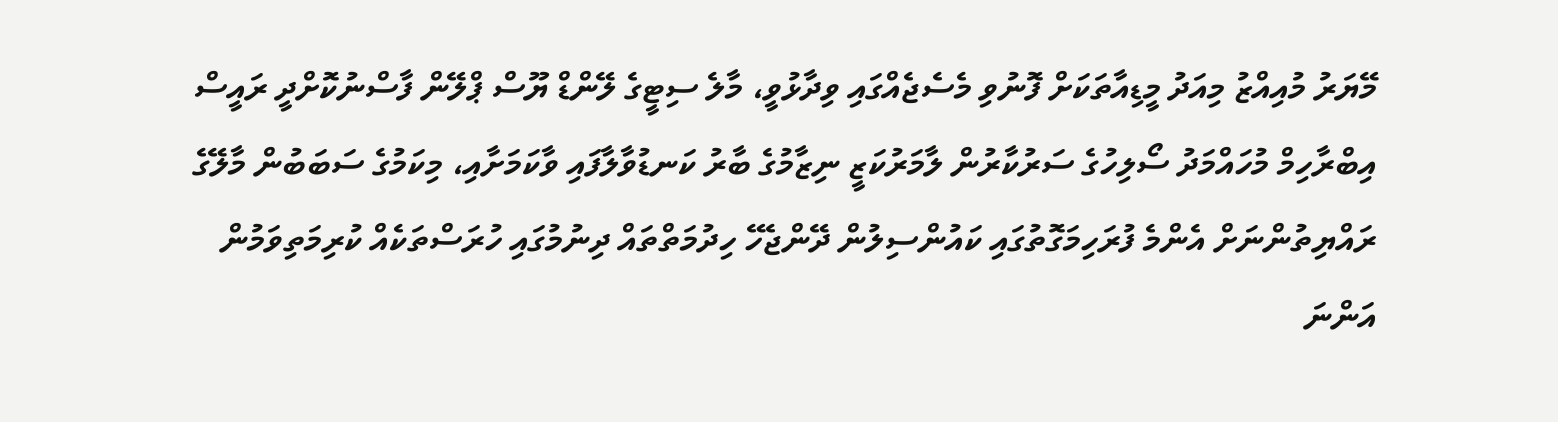މޭޔަރު މުއިއްޒު މިއަދު މީޑިއާތަކަށް ފޮނުވި މެސެޖެއްގައި ވިދާޅުވީ، މާލެ ސިޓީގެ ލޭންޑް ޔޫސް ޕްލޭން ފާސްނުކޮށްދީ ރައީސް އިބްރާހިމް މުހައްމަދު ސޯލިހުގެ ސަރުކާރުން ލާމަރުކަޒީ ނިޒާމުގެ ބާރު ކަނޑުވާލާފައި ވާކަމަށާއި، މިކަމުގެ ސަބަބުން މާލޭގެ ރައްޔިތުންނަށް އެންމެ ފުރަހިމަގޮތުގައި ކައުންސިލުން ދޭންޖެހޭ ހިދުމަތްތައް ދިނުމުގައި ހުރަސްތަކެއް ކުރިމަތިވަމުން އަންނަ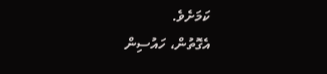ކަމަށެވެ.
އެގޮތުން، ހައުސިން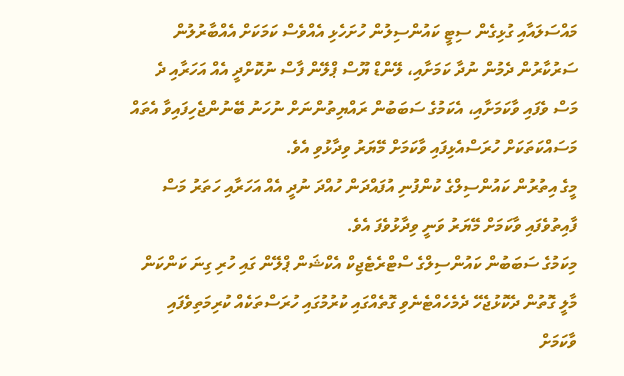މައްސަލައާއި ގުޅިގެން ސިޓީ ކައުންސިލުން ހުށަހެޅި އެއްވެސް ކަމަކަށް އެއްބާރުލުން ސަރުކާރުން ދެމުން ނުދާ ކަމަށާއި، ލޭންޑް ޔޫސް ޕްލޭން ފާސް ނުކޮށްދީ އެއް އަހަރާއި ދެ މަސް ވެފައި ވާކަމަށާއި، އެކަމުގެ ސަބަބުން ރައްޔިތުންނަށް ނުހަނު ބޭނުންޖެހިފައިވާ އެތައް މަސައްކަތަކަށް ހުރަސްއެޅިފައި ވާކަމަށް މޭޔަރު ވިދާޅުވި އެވެ.
މީގެ އިތުރުން ކައުންސިލްގެ ކުންފުނި އުފައްދަން ހުއްދަ ނުދީ އެއް އަހަރާއި ހަތަރު މަސް ފާއިތުވެފައި ވާކަމަށް މޭޔަރު ވަނީ ވިދާޅުވެފަ އެވެ.
މިކަމުގެ ސަބަބުން ކައުންސިލްގެ ސްޓްރެޓެޖިކް އެކްޝަން ޕްލޭން ގައި ހުރި ގިނަ ކަންކަން މާލީ ގޮތުން ދެކޮޅުޖެހޭ ދެމެހެއްޓެނެވި ގޮތެއްގައި ކުރުމުގައި ހުރަސްތަކެއް ކުރިމަތިވެފައި ވާކަމަށް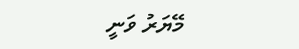މޭޔަރު ވަނީ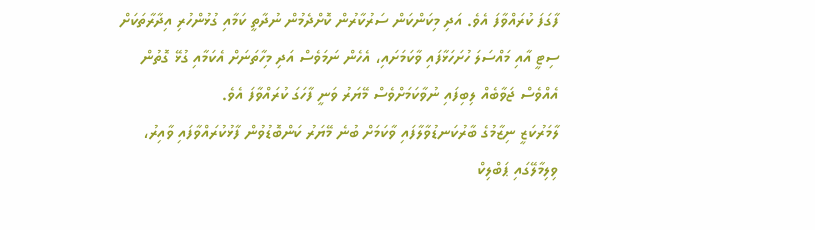ފާގަފަ ކުރައްވާފަ އެވެ. އަދި މިކަންކަން ސަރުކާރުން ކޮށްދެމުން ނުދާތީ ކަމާއި ގުޅުންހުރި އިދާރާތަކަށް ސިޓީ އާއި މައްސަލަ ހުށަހަޅާފައި ވާކަމަށައި، އެހެން ނަމަވެސް އަދި މިހާތަނަށް އެކަމާއި ގުޅޭ ގޮތުން އެއްވެސް ޖަވާބެއް ލިބިފައި ނުވާކަމަށްވެސް މޭޔަރު ވަނީ ފާހަގަ ކުރައްވާފަ އެވެ.
ލާމަރުކަޒީ ނިޒާމުގެ ބާރުކަނޑުވާލާފައި ވާކަމަށް ބުނެ މޭޔަރު ކަންބޮޑުވުން ފާޅުކުރައްވާފައި ވާއިރު، ވިލިމާލޭގައި ޕަބްލިކް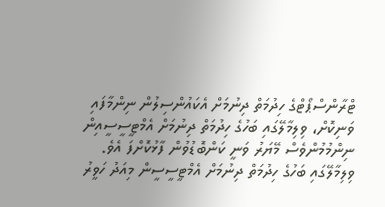ޓްރާންސްޕޯޓްގެ ހިދުމަތް ދިނުމަށް އެކައުންސިލުން ނިންމާފައި ވަނިކޮށް، ވިލިމާލޭގައި ބަހުގެ ހިދުމަތް ދިނުމަށް އެމްޓީސީސީއިން ނިންމުމުންވެސް މޭޔަރު ވަނީ ކަންބޮޑުވުން ފާޅުކޮށްފަ އެވެ.
ވިލިމާލޭގައި ބަހުގެ ހިދުމަތް ދިނުމަށް އެމްޓީސީސީން މިއަދު ހަވީރު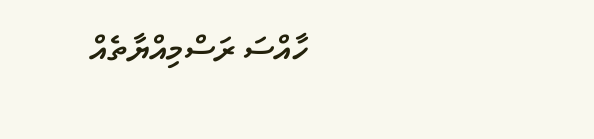ހާއްސަ ރަސްމިއްޔާތެއް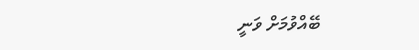ބޭއްވުމަށް ވަނީ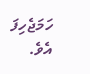ހަމަޖެހިފަ އެވެ.